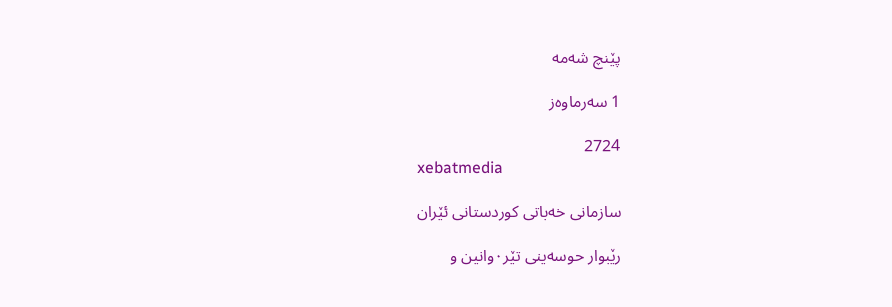پێنچ شه‌مه‌

1 سه‌رماوه‌ز

2724
xebatmedia

سازمانی خه‌باتی کوردستانی ئێران

رێبوار حوسه‌‌‌ینی تێر٠وانین و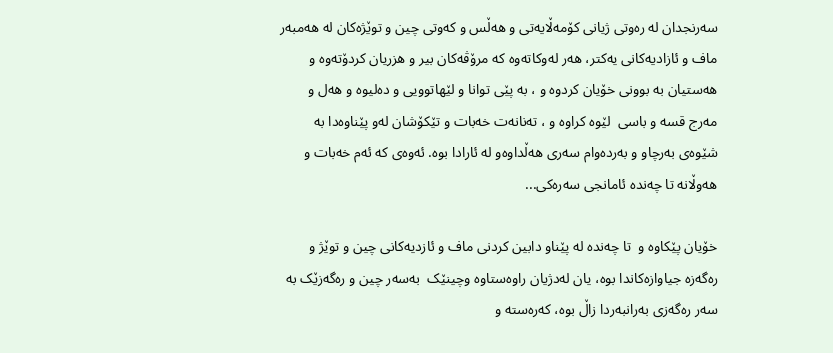سه‌‌‌رنجدان له‌‌‌ ره‌‌‌وتی ژیانی کۆمه‌‌‌ڵایه‌‌‌تی و هه‌‌‌ڵس و که‌‌‌وتی چین و توێژه‌‌‌کان له‌‌‌ هه‌‌‌مبه‌‌‌ر ماف و ئازادیه‌‌‌کانی یه‌‌‌کتر، هه‌‌‌ر له‌‌‌وکاته‌‌‌وه‌‌‌ که‌‌‌ مرۆڤه‌‌‌کان بیر و هزریان کردۆته‌‌‌وه‌‌‌ و هه‌‌‌ستیان به‌‌‌ بوونی خۆیان کردوه‌‌‌ و ، به‌‌‌ پێی توانا و لێهاتوویی و ده‌‌‌لیوه‌‌‌ و هه‌‌‌ل و مه‌‌‌رج قسه‌‌‌ و باسی  لێوه‌‌‌ کراوه‌‌‌ و ، ته‌‌‌نانه‌‌‌ت خه‌‌‌بات و تێکۆشان له‌‌‌و پێناوه‌‌‌دا به‌‌‌ شێوه‌‌‌ی به‌‌‌رچاو و به‌‌‌رده‌‌‌وام سه‌‌‌ری هه‌‌‌ڵداوه‌‌‌و له‌‌‌ ئارادا بوه‌‌‌. ئه‌‌‌وه‌‌‌ی که‌‌‌ ئه‌‌‌م خه‌‌‌بات و هه‌‌‌وڵانه‌‌‌ تا چه‌‌‌نده‌‌‌ ئامانجی سه‌‌‌ره‌‌‌کی...

خۆیان پێکاوه‌‌‌ و  تا چه‌‌‌نده‌‌‌ له‌‌‌ پێناو دابین کردنی ماف و ئازدیه‌‌‌کانی چین و توێژ و ره‌‌‌گه‌‌‌زه‌‌‌ جیاوازه‌‌‌کاندا بوه‌‌‌، یان له‌‌‌دژیان راوه‌‌‌ستاوه‌‌‌ وچینێک  به‌‌‌سه‌‌‌ر چین و ره‌‌‌گه‌‌‌زێک به‌‌‌ سه‌‌‌ر ره‌‌‌گه‌‌‌زی به‌‌‌رانبه‌‌‌ردا زاڵ بوه‌‌‌، که‌‌‌ره‌‌‌سته‌‌‌ و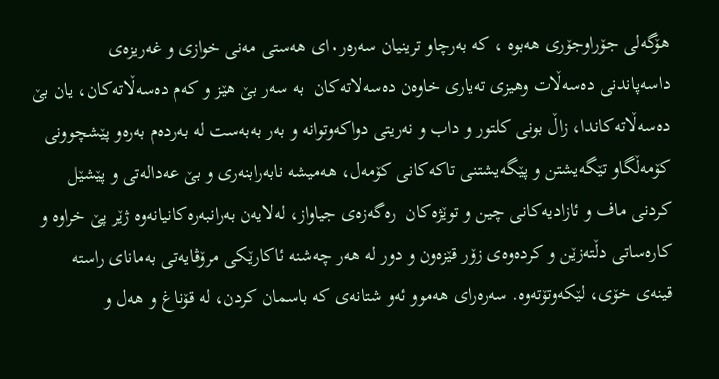هۆگه‌‌‌لی جۆراوجۆری هه‌‌‌بوه‌‌‌ ، که‌‌‌ به‌‌‌رچاو ترینیان سه‌‌‌ره‌‌‌ر٠ای هه‌‌‌ستی مه‌‌‌نی خوازی و غه‌‌‌ریزه‌‌‌ی  داسه‌‌‌پاندنی ده‌‌‌سه‌‌‌ڵات وهیزی ته‌‌‌یاری خاوه‌‌‌ن ده‌‌‌سه‌‌‌لاته‌‌‌کان  به‌‌‌ سه‌‌‌ر بێ هێز و که‌‌‌م ده‌‌‌سه‌‌‌ڵاته‌‌‌کان، یان بێ ده‌‌‌سه‌‌‌ڵاته‌‌‌کاندا، زاڵ بونی کلتور و داب و نه‌‌‌ریتی دواکه‌‌‌وتوانه‌‌‌ و به‌‌‌ر به‌‌‌به‌‌‌ست له‌‌‌ به‌‌‌رده‌‌‌م به‌‌‌ره‌‌‌و پێشچوونی  کۆمه‌‌‌ڵگاو تێگه‌‌‌یشتن و پێگه‌‌‌یشتنی تاکه‌‌‌کانی کۆمه‌‌‌ل، هه‌‌‌میشه‌‌‌ نابه‌‌‌رابنه‌‌‌ری و بێ عه‌‌‌داله‌‌‌تی و پێشێل کردنی ماف و ئازادیه‌‌‌کانی چین و توێژه‌‌‌کان  ره‌‌‌گه‌‌‌زه‌‌‌ی جیاواز، له‌‌‌لایه‌‌‌ن به‌‌‌رانبه‌‌‌ره‌‌‌کانیانه‌‌‌وه‌‌‌ ژێر پێ خراوه‌‌‌ و کاره‌‌‌ساتی دڵته‌‌‌زێن و کرده‌‌‌وه‌‌‌ی زۆر قێزه‌‌‌ون و دور له‌‌‌ هه‌‌‌ر چه‌‌‌شنه‌‌‌ ئاکارێکی مرۆڤایه‌‌‌تی به‌‌‌مانای راسته‌‌‌ قینه‌‌‌ی خۆی، لێکه‌‌‌وتۆته‌‌‌وه‌‌‌. سه‌‌‌ره‌‌‌رای هه‌‌‌موو ئه‌‌‌و شتانه‌‌‌ی که‌‌‌ باسمان کردن، له‌‌‌ قۆناغ و هه‌‌‌ل و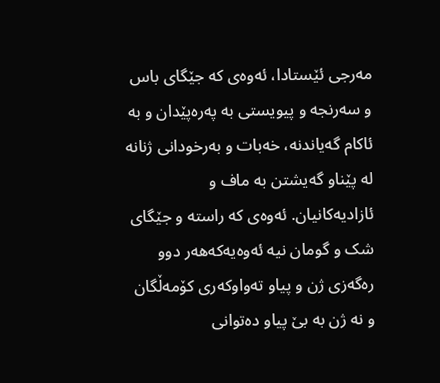مه‌‌‌رجی ئێستادا، ئه‌‌‌وه‌‌‌ی که‌‌‌ جێگای باس و سه‌‌‌رنجه‌‌‌ و پیویستی به‌‌‌ په‌‌‌ره‌‌‌پێدان و به‌‌‌ ئاکام گه‌‌‌یاندنه‌‌‌، خه‌‌‌بات و به‌‌‌رخودانی ژنانه‌‌‌ له‌‌‌ پێناو گه‌‌‌یشتن به‌‌‌ ماف و ئازادیه‌‌‌کانیان. ئه‌‌‌وه‌‌‌ی که‌‌‌ راسته‌‌‌ و جێگای شک و گومان نیه‌‌‌ ئه‌‌‌وه‌‌‌یه‌‌‌که‌‌‌هه‌‌‌ر دوو ره‌‌‌گه‌‌‌زی ژن و پیاو ته‌‌‌واوکه‌‌‌ری کۆمه‌‌‌ڵگان و نه‌‌‌ ژن به‌‌‌ بێ پیاو ده‌‌‌توانی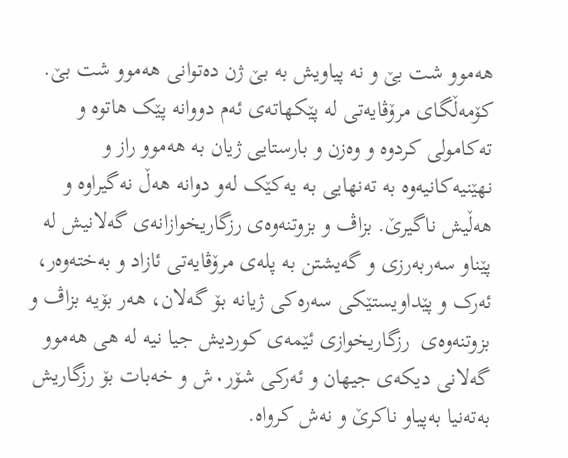هه‌‌‌موو شت بێ و نه‌‌‌ پیاویش به‌‌‌ بێ ژن ده‌‌‌توانی هه‌‌‌موو شت بێ. کۆمه‌‌‌ڵگای مرۆڤایه‌‌‌تی له‌‌‌ پێکهاته‌‌‌ی ئه‌‌‌م دووانه‌‌‌ پێک هاتوه‌‌‌ و ته‌‌‌کامولی کردوه‌‌‌ و وه‌‌‌زن و بارستایی ژیان به‌‌‌ هه‌‌‌موو راز و نهێنیه‌‌‌کانیه‌‌‌وه‌‌‌ به‌‌‌ ته‌‌‌نهایی به‌‌‌ یه‌‌‌کێک له‌‌‌و دوانه‌‌‌ هه‌‌‌ڵ نه‌‌‌گیراوه‌‌‌ و هه‌‌‌ڵیش ناگیرێ. بزاڤ و بزوتنه‌‌‌وه‌‌‌ی رزگاریخوازانه‌‌‌ی گه‌‌‌لانیش له‌‌‌ پێناو سه‌‌‌ربه‌‌‌رزی و گه‌‌‌یشتن به‌‌‌ پله‌‌‌ی مرۆڤایه‌‌‌تی ئازاد و به‌‌‌خته‌‌‌وه‌‌‌ر، ئه‌‌‌رک و پێداویستێکی سه‌‌‌ره‌‌‌کی ژیانه‌‌‌ بۆ گه‌‌‌لان، هه‌‌‌ر بۆیه‌‌‌ بزاڤ و بزوتنه‌‌‌وه‌‌‌ی  رزگاریخوازی ئێمه‌‌‌ی کوردیش جیا نیه‌‌‌ له‌‌‌ هی هه‌‌‌موو گه‌‌‌لانی دیکه‌‌‌ی جیهان و ئه‌‌‌رکی شۆر٠ش و خه‌‌‌بات بۆ رزگاریش به‌‌‌ته‌‌‌نیا به‌‌‌پیاو ناکرێ و نه‌‌‌ش کرواه‌‌‌.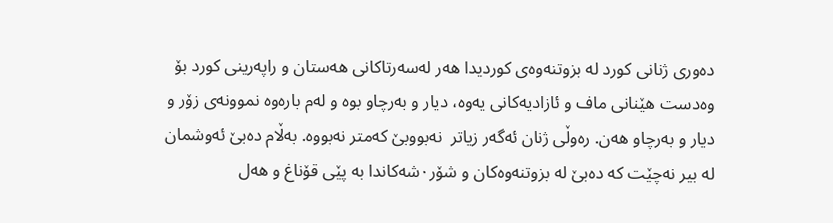ده‌‌‌وری ژنانی کورد له‌‌‌ بزوتنه‌‌‌وه‌‌‌ی کوردیدا هه‌‌‌ر له‌‌‌سه‌‌‌رتاکانی هه‌‌‌ستان و راپه‌‌‌رینی کورد بۆ وه‌‌‌دست هێنانی ماف و ئازادیه‌‌‌کانی یه‌‌‌وه‌‌‌، دیار و به‌‌‌رچاو بوه‌‌‌ و له‌‌‌م باره‌‌‌وه‌‌‌ نموونه‌‌‌ی زۆر و دیار و به‌‌‌رچاو هه‌‌‌ن. ره‌‌‌وڵی ژنان ئه‌‌‌گه‌‌‌ر زیاتر  نه‌‌‌بووبێ که‌‌‌متر نه‌‌‌بووه‌‌‌. به‌‌‌ڵام ده‌‌‌بێ ئه‌‌‌وشمان له‌‌‌ بیر نه‌‌‌چێت که‌‌‌ ده‌‌‌بێ له‌‌‌ بزوتنه‌‌‌وه‌‌‌کان و شۆر٠شه‌‌‌کاندا به‌‌‌ پێی قۆناغ و هه‌‌‌ل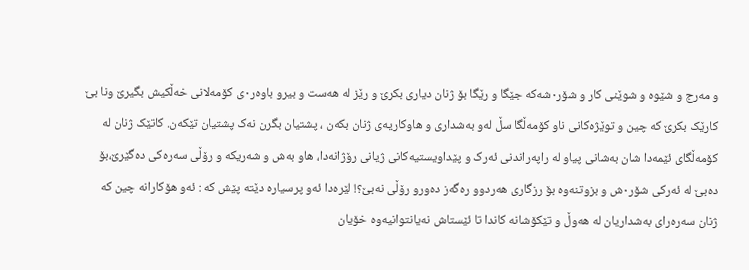و مه‌‌‌رج و شێوه‌‌‌ و شوێنی کار و شۆر٠شه‌‌‌که‌‌‌ جێگا و رێگا بۆ ژنان دیاری بکرێ و رێز له‌‌‌ هه‌‌‌ست و بیرو باوه‌‌‌ر٠ی کۆمه‌‌‌لانی خه‌‌‌ڵکیش بگیرێ ونا بێ کارێک بکرێ که‌‌‌ چین و توێژه‌‌‌کانی ناو کۆمه‌‌‌ڵگا سڵ له‌‌‌و به‌‌‌شداری و هاوکاریه‌‌‌ی ژنان بکه‌‌‌ن ، پشتیان بگرن نه‌‌‌ک پشتیان تێکه‌‌‌ن. کاتێک ژنان له‌‌‌ کۆمه‌‌‌ڵگای ئێمه‌‌‌دا شان به‌‌‌شانی پیاو له‌‌‌ راپه‌‌‌راندنی ئه‌‌‌رک و پێداویستیه‌‌‌کانی ژیانی رۆژانه‌‌‌دا، هاو به‌‌‌ش و شه‌‌‌ریکه‌‌‌ و رۆڵی سه‌‌‌ره‌‌‌کی ده‌‌‌گێرێ،بۆ ده‌‌‌بێ له‌‌‌ ئه‌‌‌رکی شۆر٠ش و بزوتنه‌‌‌وه‌‌‌ بۆ رزگاری هه‌‌‌ردوو ره‌‌‌گه‌‌‌ز ده‌‌‌ورو رۆڵی نه‌‌‌بێ؟! لێره‌‌‌دا ئه‌‌‌و پرسیاره‌‌‌ دێته‌‌‌ پێش که‌‌‌ : ئه‌‌‌و هۆکارانه‌‌‌ ‌چین که‌‌‌ ژنان سه‌‌‌ره‌‌‌رای به‌‌‌شداریان له‌‌‌ هه‌‌‌وڵ و تێکۆشانه‌‌‌ کاندا تا ئێستاش نه‌‌‌یانتوانیه‌‌‌وه‌‌‌ خۆیان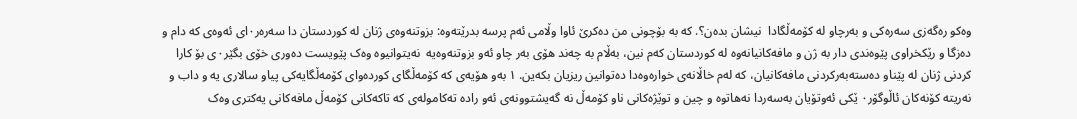وه‌‌‌کو ره‌‌‌گه‌‌‌زی سه‌‌‌ره‌‌‌کی و به‌‌‌رچاو له‌‌‌ کۆمه‌‌‌ڵگادا  نیشان بده‌‌‌ن؟. که‌‌‌ به‌‌‌ بۆچونی من ده‌‌‌کرێ ئاوا وڵامی ئه‌‌‌م پرسه‌‌‌ بدرێته‌‌‌وه‌‌‌: بزوتنه‌‌‌وه‌‌‌ی ژنان له‌‌‌ کوردستان دا سه‌‌‌ره‌‌‌ر٠ای ئه‌‌‌وه‌‌‌ی که‌‌‌ دام و ده‌‌‌زگا و رێکخراوی پێوه‌‌‌ندی دار به‌‌‌ ژن و مافه‌‌‌کانیانه‌‌‌وه‌‌‌ له‌‌‌ کوردستان که‌‌‌م نین، به‌‌‌ڵام به‌‌‌ چه‌‌‌ند هۆی به‌‌‌ر چاو ئه‌‌‌و بزوتنه‌‌‌وه‌‌‌یه‌‌‌  نه‌‌‌یتوانیوه‌‌‌ وه‌‌‌ک پێویست ده‌‌‌وری خۆی بگێر٠ی بۆ کارا کردنی ژنان له‌‌‌ پێناو ده‌‌‌سته‌‌‌به‌‌‌رکردنی مافه‌‌‌کانیان، که‌‌‌ له‌‌‌م خاڵانه‌‌‌ی خواره‌‌‌وه‌‌‌دا ده‌‌‌توانین ریزیان بکه‌‌‌ین. ١ به‌‌‌و هۆیه‌‌‌ی که‌‌‌ کۆمه‌‌‌ڵگای کورده‌‌‌وای کۆمه‌‌‌ڵگایه‌‌‌کی پیاو سالاری یه‌‌‌ و داب و نه‌‌‌ریته‌‌‌ کۆنه‌‌‌کان ئاڵوگۆر٠ ێکی ئه‌‌‌وتۆیان به‌‌‌سه‌‌‌ردا نه‌‌‌هاتوه‌‌‌ و چین و توێژه‌‌‌کانی ناو کۆمه‌‌‌ڵ نه‌‌‌ گه‌‌‌یشتوونه‌‌‌ی ئه‌‌‌و راده‌‌‌ ته‌‌‌کاموله‌‌‌ی که‌‌‌ تاکه‌‌‌کانی کۆمه‌‌‌ڵ مافه‌‌‌کانی یه‌‌‌کتری وه‌‌‌ک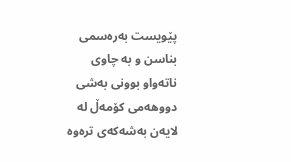پێویست به‌‌‌ره‌‌‌سمی بناسن و به‌‌‌ چاوی ناته‌‌‌واو بوونی به‌‌‌شی دووهه‌‌‌می کۆمه‌‌‌ڵ له‌‌‌ لایه‌‌‌ن به‌‌‌شه‌‌‌که‌‌‌ی تره‌‌‌وه‌‌‌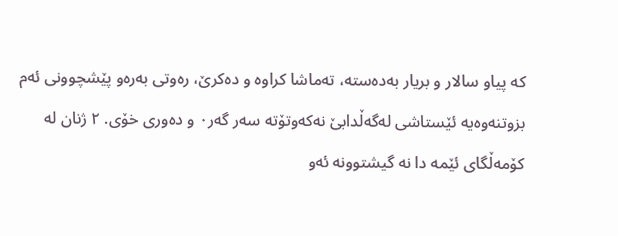که‌‌‌ پیاو سالار و بریار به‌‌‌ده‌‌‌سته‌‌‌، ته‌‌‌ماشا کراوه‌‌‌ و ده‌‌‌کرێ، ره‌‌‌وتی به‌‌‌ره‌‌‌و پێشچوونی ئه‌‌‌م بزوتنه‌‌‌وه‌‌‌یه‌‌‌ ئێستاشی له‌‌‌گه‌‌‌ڵدابێ نه‌‌‌که‌‌‌وتۆته‌‌‌ سه‌‌‌ر گه‌‌‌ر٠ و ده‌‌‌وری خۆی. ٢ ژنان له‌‌‌ کۆمه‌‌‌ڵگای ئێمه‌‌‌ دا نه‌‌‌ گیشتوونه‌‌‌ ئه‌‌‌و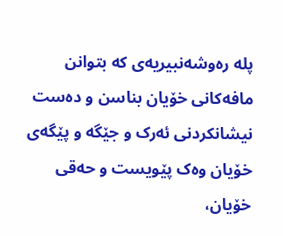پله‌‌‌ ره‌‌‌وشه‌‌‌نبیریه‌‌‌ی که‌‌‌ بتوانن مافه‌‌‌کانی خۆیان بناسن و ده‌‌‌ست نیشانکردنی ئه‌‌‌رک و جێگه‌‌‌ و پێگه‌‌‌ی خۆیان وه‌‌‌ک پێویست و حه‌‌‌قی خۆیان،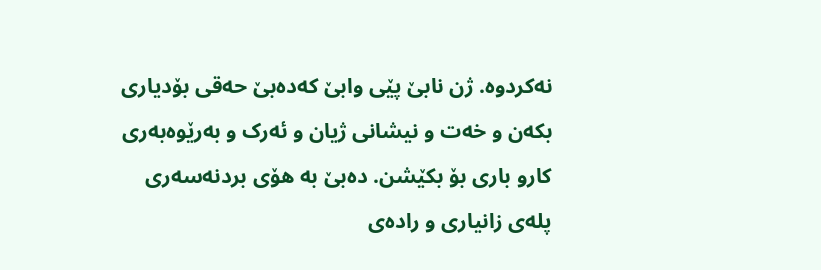نه‌‌‌کردوه‌‌‌. ژن نابێ پێی وابێ که‌‌‌ده‌‌‌بێ حه‌‌‌قی بۆدیاری بکه‌‌‌ن و خه‌‌‌ت و نیشانی ژیان و ئه‌‌‌رک و به‌‌‌رێوه‌‌‌به‌‌‌ری کارو باری بۆ بکێشن. ده‌‌‌بێ به‌‌‌ هۆی بردنه‌‌‌سه‌‌‌ری پله‌‌‌ی زانیاری و راده‌‌‌ی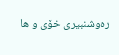ره‌‌‌وشنبیری خۆی و ها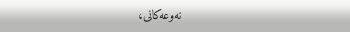نه‌‌‌وعه‌‌‌کانی،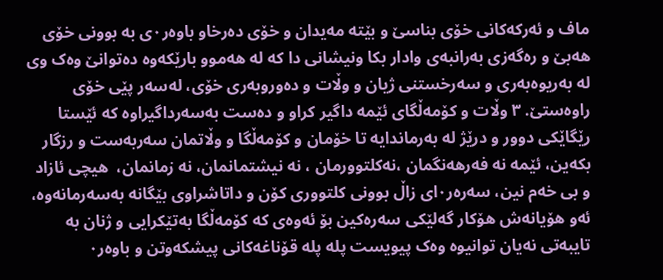ماف و ئه‌‌‌رکه‌‌‌کانی خۆی بناسێ و بێته‌‌‌ مه‌‌‌یدان و خۆی ده‌‌‌رخاو باوه‌‌‌ر٠ی به‌‌‌ بوونی خۆی هه‌‌‌بێ و ره‌‌‌گه‌‌‌زی به‌‌‌رانبه‌‌‌ی وادار بکا ونیشانی دا که‌‌‌ له‌‌‌ هه‌‌‌موو بارێکه‌‌‌وه‌‌‌ ده‌‌‌توانێ وه‌‌‌ک وی له‌‌‌ به‌‌‌ریوه‌‌‌به‌‌‌ری و سه‌‌‌رخستنی ژیان و وڵات و ده‌‌‌وروبه‌‌‌ری خۆی، له‌‌‌سه‌‌‌ر پێی خۆی راوه‌‌‌ستێ. ٣ وڵات و کۆمه‌‌‌ڵگای ئێمه‌‌‌ داگیر کراو و ده‌‌‌ست به‌‌‌سه‌‌‌رداگیراوه‌‌‌ که‌‌‌ ئێستا رێگاێکی دوور و درێژ له‌‌‌ به‌‌‌رماندایه‌‌‌ تا خۆمان و کۆمه‌‌‌ڵگا و وڵاتمان سه‌‌‌ربه‌‌‌ست و رزگار بکه‌‌‌ین، ئێمه‌‌‌ نه‌‌‌ فه‌‌‌رهه‌‌‌نگمان ،نه‌‌‌کلتوورمان ، نه‌‌‌ نیشتمانمان، نه‌‌‌ زمانمان،  هیچی ئازاد و بی خه‌‌‌م نین، سه‌‌‌ره‌‌‌ر٠ای زاڵ بوونی کلتووری کۆن و داتاشراوی بێگانه‌‌‌ به‌‌‌سه‌‌‌رمانه‌‌‌وه‌‌‌، ئه‌‌‌و هۆیانه‌‌‌ش هۆکار گه‌‌‌لێکی سه‌‌‌ره‌‌‌کین بۆ ئه‌‌‌وه‌‌‌ی که‌‌‌ کۆمه‌‌‌ڵگا به‌‌‌تێکرایی و ژنان به‌‌‌ تایبه‌‌‌تی نه‌‌‌یان توانیوه‌‌‌ وه‌‌‌ک پیویست پله‌‌‌ پله‌‌‌ قۆناغه‌‌‌کانی پیشکه‌‌‌وتن و باوه‌‌‌ر٠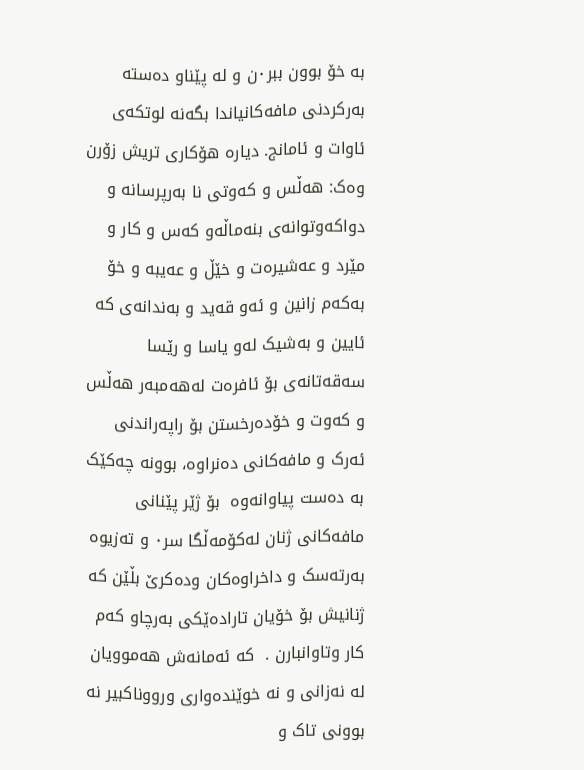به‌‌‌ خۆ بوون ببر٠ن و له‌‌‌ پێناو ده‌‌‌سته‌‌‌ به‌‌‌رکردنی مافه‌‌‌کانیاندا بگه‌‌‌نه‌‌‌ لوتکه‌‌‌ی ئاوات و ئامانج. دیاره‌‌‌ هۆکاری تریش زۆرن وه‌‌‌ک: هه‌‌‌ڵس و که‌‌‌وتی نا به‌‌‌رپرسانه‌‌‌ و دواکه‌‌‌وتوانه‌‌‌ی بنه‌‌‌ماڵه‌‌‌و که‌‌‌س و کار و مێرد و عه‌‌‌شیره‌‌‌ت و خێڵ و عه‌‌‌یبه‌‌‌ و خۆ به‌‌‌که‌‌‌م زانین و ئه‌‌‌و قه‌‌‌ید و به‌‌‌ندانه‌‌‌ی که‌‌‌ ئایین و به‌‌‌شیک له‌‌‌و یاسا و رێسا سه‌‌‌قه‌‌‌تانه‌‌‌ی بۆ ئافره‌‌‌ت له‌‌‌هه‌‌‌مبه‌‌‌ر هه‌‌‌ڵس و که‌‌‌وت و خۆده‌‌‌رخستن بۆ راپه‌‌‌راندنی ئه‌‌‌رک و مافه‌‌‌کانی ده‌‌‌نراوه‌‌‌، بوونه‌‌‌ چه‌‌‌کێک به‌‌‌ ده‌‌‌ست پیاوانه‌‌‌وه‌‌‌  بۆ ژێر پێنانی مافه‌‌‌کانی ژنان له‌‌‌کۆمه‌‌‌ڵگا سر٠ و ته‌‌‌زیوه‌‌‌ به‌‌‌رته‌‌‌سک و داخراوه‌‌‌کان وده‌‌‌کرێ بڵێن که‌‌‌ ژنانیش بۆ خۆیان تاراده‌‌‌ێکی به‌‌‌رچاو که‌‌‌م کار وتاوانبارن .  که‌‌‌ ئه‌‌‌مانه‌‌‌ش هه‌‌‌موویان له‌‌‌ نه‌‌‌زانی و نه‌‌‌ خوێنده‌‌‌واری ورووناکبیر نه‌‌‌ بوونی تاک و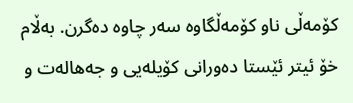کۆمه‌‌‌ڵی ناو کۆمه‌‌‌ڵگاوه‌‌‌ سه‌‌‌ر چاوه‌‌‌ ده‌‌‌گرن. به‌‌‌ڵام خۆ ئیتر ئێستا ده‌‌‌ورانی کۆیله‌‌‌یی و جه‌‌‌هاله‌‌‌ت و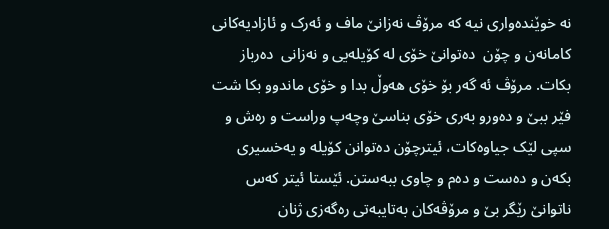نه‌‌‌ خوێنده‌‌‌واری نیه‌‌‌ که‌‌‌ مرۆڤ نه‌‌‌زانێ ماف و ئه‌‌‌رک و ئازادیه‌‌‌کانی کامانه‌‌‌ن و چۆن  ده‌‌‌توانێ خۆی له‌‌‌ کۆیله‌‌‌یی و نه‌‌‌زانی  ده‌‌‌رباز بکات. مرۆڤ ئه‌‌‌ گه‌‌‌ر بۆ خۆی هه‌‌‌وڵ بدا و خۆی ماندوو بکا شت فێر ببێ و ده‌‌‌ورو به‌‌‌ری خۆی بناسێ وچه‌‌‌پ وراست و ره‌‌‌ش و سپی لێک جیاوه‌‌‌کات، ئیترچۆن ده‌‌‌توانن کۆیله‌‌‌ و یه‌‌‌خسیری بکه‌‌‌ن و ده‌‌‌ست و ده‌‌‌م و چاوی ببه‌‌‌ستن. ئێستا ئیتر که‌‌‌س ناتوانێ رێگر بێ و مرۆڤه‌‌‌کان به‌‌‌تایبه‌‌‌تی ره‌‌‌گه‌‌‌زی ژنان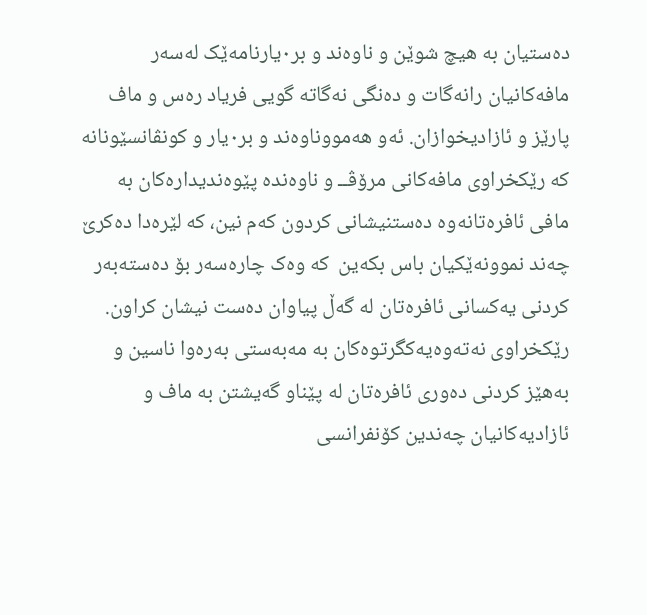ده‌‌‌ستیان به‌‌‌ هیچ شوێن و ناوه‌‌‌ند و بر٠یارنامه‌‌‌ێک له‌‌‌سه‌‌‌ر مافه‌‌‌کانیان رانه‌‌‌گات و ده‌‌‌نگی نه‌‌‌گاته‌‌‌ گویی فریاد ره‌‌‌س و ماف پارێز و ئازادیخوازان. ئه‌‌‌و هه‌‌‌مووناوه‌‌‌ند و بر٠یار و کونڤانسێونانه‌‌‌ که‌‌‌ رێکخراوی مافه‌‌‌کانی مرۆڤــ و ناوه‌‌‌نده‌‌‌ پێوه‌‌‌ندیداره‌‌‌کان به‌‌‌ مافی ئافره‌‌‌تانه‌‌‌وه‌‌‌ ده‌‌‌ستنیشانی کردون که‌‌‌م نین، که‌‌‌ لێره‌‌‌دا ده‌‌‌کرێ چه‌‌‌ند نموونه‌‌‌ێکیان باس بکه‌‌‌ین  که‌‌‌ وه‌‌‌ک چاره‌‌‌سه‌‌‌ر بۆ ده‌‌‌سته‌‌‌به‌‌‌ر کردنی یه‌‌‌کسانی ئافره‌‌‌تان له‌‌‌ گه‌‌‌ڵ پیاوان ده‌‌‌ست نیشان کراون. رێکخراوی نه‌‌‌ته‌‌‌وه‌‌‌یه‌‌‌کگرتوه‌‌‌کان به‌‌‌ مه‌‌‌به‌‌‌ستی به‌‌‌ره‌‌‌وا ناسین و به‌‌‌هێز کردنی ده‌‌‌وری ئافره‌‌‌تان له‌‌‌ پێناو گه‌‌‌یشتن به‌‌‌ ماف و ئازادیه‌‌‌کانیان چه‌‌‌ندین کۆنفرانسی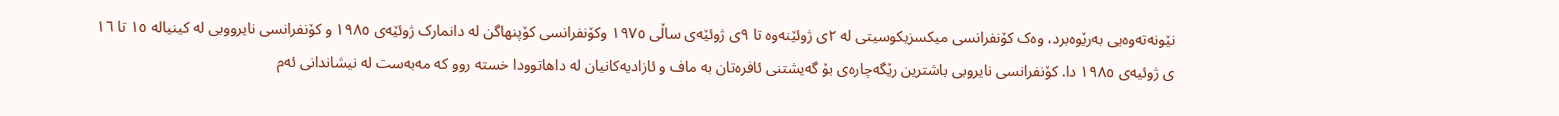نێونه‌‌‌ته‌‌‌وه‌‌‌یی به‌‌‌رێوه‌‌‌برد، وه‌‌‌ک کۆنفرانسی میکسزیکوسیتی له‌‌‌ ٢ی ژوئێنه‌‌‌وه‌‌‌ تا ٩ی ژوئێه‌‌‌ی ساڵی ١٩٧٥ وکۆنفرانسی کۆپنهاگن له‌‌‌ دانمارک ژوئێه‌‌‌ی ١٩٨٥ و کۆنفرانسی نایرووبی له‌‌‌ کینیاله‌‌‌ ١٥ تا ١٦ ی ژوئیه‌‌‌ی ١٩٨٥ دا. کۆنفرانسی نایروبی باشترین رێگه‌‌‌چاره‌‌‌ی بۆ گه‌‌‌یشتنی ئافره‌‌‌تان به‌‌‌ ماف و ئازادیه‌‌‌کانیان له‌‌‌ داهاتوودا خسته‌‌‌ روو که‌‌‌ مه‌‌‌به‌‌‌ست له‌‌‌ نیشاندانی ئه‌‌‌م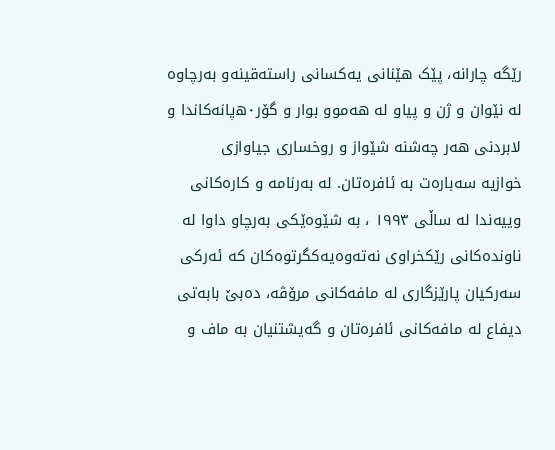رێگه‌‌‌ چارانه‌‌‌، پێک هێنانی یه‌‌‌کسانی راسته‌‌‌قینه‌‌‌و به‌‌‌رچاوه‌‌‌ له‌‌‌ نێوان و ژن و پیاو له‌‌‌ هه‌‌‌موو بوار و گۆر٠ه‌‌‌پانه‌‌‌کاندا و لابردنی هه‌‌‌ر چه‌‌‌شنه‌‌‌ شێواز و روخساری جیاوازی خوازیه‌‌‌ ‌سه‌‌‌باره‌‌‌ت به‌‌‌ ئافره‌‌‌تان. له‌‌‌ به‌‌‌رنامه‌‌‌ و کاره‌‌‌کانی وییه‌‌‌ندا له‌‌‌ ساڵی ١٩٩٣ ، به‌‌‌ شێوه‌‌‌ێکی به‌‌‌رچاو داوا له‌‌‌ ناونده‌‌‌کانی رێکخراوی نه‌‌‌ته‌‌‌وه‌‌‌یه‌‌‌کگرتوه‌‌‌کان که‌‌‌ ئه‌‌‌رکی سه‌‌‌رکیان پارێزگاری له‌‌‌ مافه‌‌‌کانی مرۆڤه‌‌‌، ده‌‌‌بێ بابه‌‌‌تی دیفاع له‌‌‌ مافه‌‌‌کانی ئافره‌‌‌تان و گه‌‌‌یشتنیان به‌‌‌ ماف و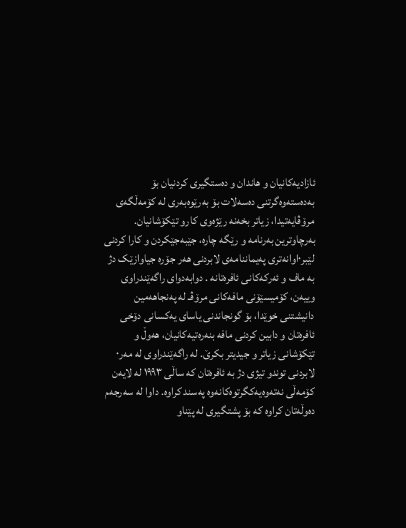ئازادیه‌‌‌کانیان و هاندان و ده‌‌‌ستگیری کردنیان بۆ به‌‌‌ده‌‌‌سته‌‌‌وه‌‌‌گرتنی ده‌‌‌سه‌‌‌لات بۆ به‌‌‌رێوه‌‌‌به‌‌‌ری له‌‌‌ کۆمه‌‌‌ڵگه‌‌‌ی مرۆڤایه‌‌‌تیدا، زیاتر بخه‌‌‌نه‌‌‌ رێژه‌‌‌وی کارو تێکۆشانیان. به‌‌‌رچاوترین به‌‌‌رنامه‌‌‌ ‌و رێگه‌‌‌ چاره‌‌‌، جێبه‌‌‌جێکردن و کارا کردنی لێبر٠اوانه‌‌‌تری په‌‌‌یماننامه‌‌‌ی لابردنی هه‌‌‌ر جۆره‌‌‌ جیاوازێک دژ به‌‌‌ ماف و ئه‌‌‌رکه‌‌‌کانی ئافره‌‌‌تانه‌‌‌ . دوابه‌‌‌دوای راگه‌‌‌ێندراوی وییه‌‌‌ن، کۆمیسێۆنی مافه‌‌‌کانی مرۆڤـ له‌‌‌ په‌‌‌نجاهه‌‌‌مین دانیشتنی خوێدا، بۆ گونجاندنی یاسای یه‌‌‌کسانی دۆخی ئافره‌‌‌تان و دابین کردنی مافه‌‌‌ بنه‌‌‌ره‌‌‌تیه‌‌‌کانیان، هه‌‌‌وڵ و تێکۆشانی زیاتر و جیدیتر بکرێ. له‌‌‌ راگه‌‌‌ێندراوی له‌‌‌ مه‌‌‌ر٠ لابردنی توندو تیژی دژ به‌‌‌ ئافره‌‌‌تان که‌‌‌ ساڵی ١٩٩٣ له‌‌‌ لایه‌‌‌ن کۆمه‌‌‌ڵی نه‌‌‌ته‌‌‌وه‌‌‌یه‌‌‌کگرتوه‌‌‌کانه‌‌‌وه‌‌‌ په‌‌‌سند کراوه‌‌‌. داوا له‌‌‌ سه‌‌‌رجه‌‌‌م ده‌‌‌وڵه‌‌‌تان کراوه‌‌‌ که‌‌‌ بۆ پشتگیری له‌‌‌ پێناو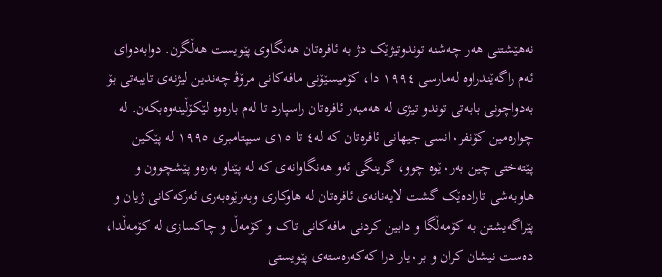نه‌‌‌هێشتنی هه‌‌‌ر چه‌‌‌شنه‌‌‌ توندوتیژێک دژ به‌‌‌ ئافره‌‌‌تان هه‌‌‌نگاوی پێویست هه‌‌‌ڵگرن. دوابه‌‌‌دوای ئه‌‌‌م راگه‌‌‌ێندراوه‌‌‌ له‌‌‌مارسی ١٩٩٤ دا، کۆمیسێۆنی مافه‌‌‌کانی مرۆڤـ چه‌‌‌ندین لیژنه‌‌‌ی تایبه‌‌‌تی بۆ به‌‌‌دواچونی بابه‌‌‌تی توندو تیژی له‌‌‌ هه‌‌‌مبه‌‌‌ر ئافره‌‌‌تان راسپارد تا له‌‌‌م باره‌‌‌وه‌‌‌ لێکۆڵینه‌‌‌وه‌‌‌بکه‌‌‌ن. له‌‌‌ چواره‌‌‌مین کۆنفر٠انسی جیهانی ئافره‌‌‌تان که‌‌‌ له‌‌‌٤ تا ١٥ی سیپتامبری ١٩٩٥ له‌‌‌ پێکین پێته‌‌‌ختی چین به‌‌‌ر٠ێوه‌‌‌ چوو‌، گرینگی ئه‌‌‌و هه‌‌‌نگاوانه‌‌‌ی که‌‌‌ له‌‌‌ پێناو به‌‌‌ره‌‌‌و پێشچوون و هاوبه‌‌‌شی تاراده‌‌‌ێک گشت لایه‌‌‌نانه‌‌‌ی ئافره‌‌‌تان له‌‌‌ هاوکاری وبه‌‌‌رێوه‌‌‌به‌‌‌ری ئه‌‌‌رکه‌‌‌کانی ژیان و پێراگه‌‌‌یشتن به‌‌‌ کۆمه‌‌‌ڵگا و دابین کردنی مافه‌‌‌کانی تاک و کۆمه‌‌‌ڵ و چاکسازی له‌‌‌ کۆمه‌‌‌ڵدا، ده‌‌‌ست نیشان کران و بر٠یار درا که‌‌‌که‌‌‌ره‌‌‌سته‌‌‌ی پێویستی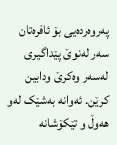په‌‌‌روه‌‌‌رده‌‌‌یی بۆ ئافره‌‌‌تان سه‌‌‌ر له‌‌‌نوێ پێداگیری له‌‌‌سه‌‌‌ر وه‌‌‌کرێ ودابین کرێن‌. ئه‌‌‌وانه‌‌‌ به‌‌‌شێک له‌‌‌و هه‌‌‌وڵ و تێکۆشانه‌‌‌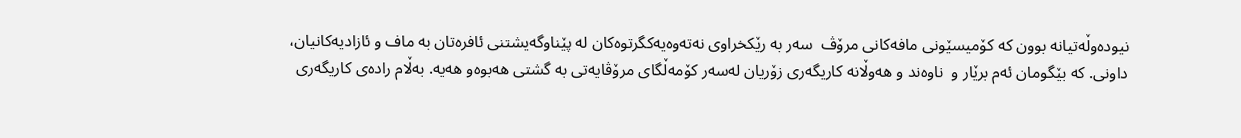نیوده‌‌‌وڵه‌‌‌تیانه‌‌‌ بوون که‌‌‌ کۆمیسێونی مافه‌‌‌کانی مرۆڤ  سه‌‌‌ر به‌‌‌ رێکخراوی نه‌‌‌ته‌‌‌وه‌‌‌یه‌‌‌کگرتوه‌‌‌کان له‌‌‌ پێناوگه‌‌‌یشتنی ئافره‌‌‌تان به‌‌‌ ماف و ئازادیه‌‌‌کانیان، داونی. که‌‌‌ بێگومان ئه‌‌‌م برێار و  ناوه‌‌‌ند و هه‌‌‌وڵانه‌‌‌ کاریگه‌‌‌ری زۆریان له‌‌‌سه‌‌‌ر کۆمه‌‌‌ڵگای مرۆڤایه‌‌‌تی به‌‌‌ گشتی هه‌‌‌بوه‌‌‌و هه‌‌‌یه‌‌‌. به‌‌‌ڵام راده‌‌‌ی کاریگه‌‌‌ری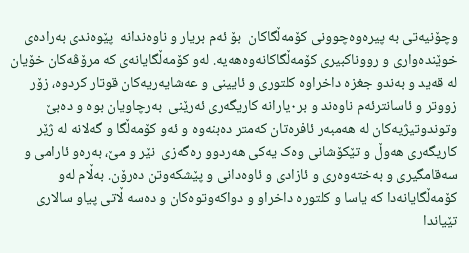وچۆنیه‌‌‌تی به‌‌‌ پیره‌‌‌وه‌‌‌چوونی کۆمه‌‌‌ڵگاکان  بۆ ئه‌‌‌م بریار و ناوه‌‌‌ندانه‌‌‌  پێوه‌‌‌ندی به‌‌‌راده‌‌‌ی خوێنده‌‌‌واری و رووناکبیری کۆمه‌‌‌ڵگاکانه‌‌‌وه‌‌‌هه‌‌‌یه‌‌‌. له‌‌‌و کۆمه‌‌‌ڵگایانه‌‌‌ی که‌‌‌ مرۆڤه‌‌‌کان خۆیان له‌‌‌ قه‌‌‌ید و به‌‌‌ندو جغزه‌‌‌ داخراوه‌‌‌ کلتوری و ئایینی و عه‌‌‌شایه‌‌‌ریه‌‌‌کان قوتار کردوه‌‌‌، زۆر زووتر و ئاسانترئه‌‌‌م ناوه‌‌‌ند و بر٠یارانه‌‌‌ کاریگه‌‌‌ری ئه‌‌‌رێنی  به‌‌‌رچاویان بوه‌‌‌ و ده‌‌‌بێ وتوندوتیژیه‌‌‌کان له‌‌‌ هه‌‌‌مبه‌‌‌ر ئافره‌‌‌تان که‌‌‌متر ده‌‌‌بنه‌‌‌وه‌‌‌ و ئه‌‌‌و کۆمه‌‌‌ڵگا و گه‌‌‌لانه‌‌‌ له‌‌‌ ژێر کاریگه‌‌‌ری هه‌‌‌وڵ و تێکۆشانی وه‌‌‌ک یه‌‌‌کی هه‌‌‌ردوو ره‌‌‌گه‌‌‌زی  نێر و مێ، به‌‌‌ره‌‌‌و ئارامی و سه‌‌‌قامگیری و به‌‌‌خته‌‌‌وه‌‌‌ری و ئازادی و ئاوه‌‌‌دانی و پێشکه‌‌‌وتن ده‌‌‌رۆن. به‌‌‌ڵام له‌‌‌و کۆمه‌‌‌ڵگایانه‌‌‌دا که‌‌‌ یاسا و کلتوره‌‌‌ داخراو و دواکه‌‌‌وتوه‌‌‌کان و ده‌‌‌سه‌‌‌ ڵاتی پیاو سالاری تێیاندا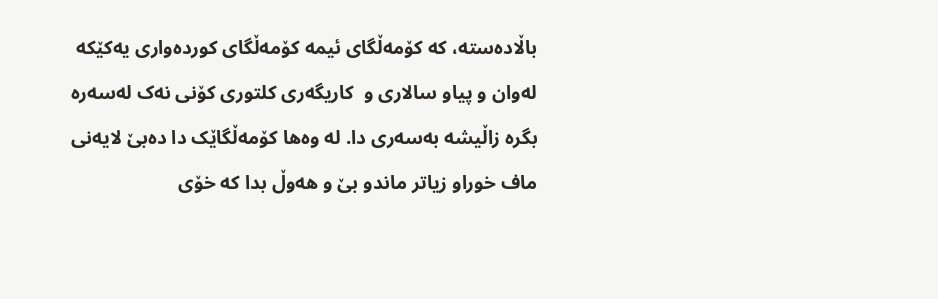باڵاده‌‌‌سته‌‌‌، که‌‌‌ کۆمه‌‌‌ڵگای ئیمه‌‌‌ کۆمه‌‌‌ڵگای کورده‌‌‌واری یه‌‌‌کێکه‌‌‌ له‌‌‌وان و پیاو سالاری و  کاریگه‌‌‌ری کلتوری کۆنی نه‌‌‌ک له‌‌‌سه‌‌‌ره‌‌‌ بگره‌‌‌ زاڵیشه‌‌‌ به‌‌‌سه‌‌‌ری دا. له‌‌‌ وه‌‌‌ها کۆمه‌‌‌ڵگاێک دا ده‌‌‌بێ لایه‌‌‌نی ماف خوراو زیاتر ماندو بێ و هه‌‌‌وڵ بدا که‌‌‌ خۆی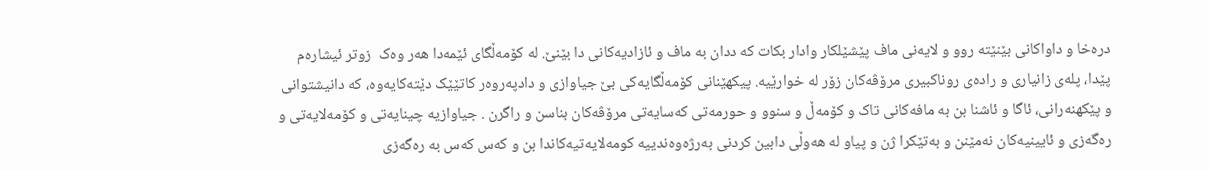دره‌‌‌خا و داواکانی بێنێته‌‌‌ روو و لایه‌‌‌نی ماف پێشێلکار وادار بکات که‌‌‌ ددان به‌‌‌ ماف و ئازادیه‌‌‌کانی دا بێنێ. له‌‌‌ کۆمه‌‌‌ڵگای ئێمه‌‌‌دا هه‌‌‌ر وه‌‌‌ک  زوتر ئیشاره‌‌‌م پێدا، پله‌‌‌ی زانیاری و راده‌‌‌ی روناکبیری مرۆڤه‌‌‌کان زۆر له‌‌‌ خوارێیه‌‌‌. پیکهێنانی کۆمه‌‌‌ڵگایه‌‌‌کی بێ جیاوازی و دادپه‌‌‌روه‌‌‌ر کاتێێک دێته‌‌‌کایه‌‌‌وه‌‌‌، که‌‌‌ دانیشتوانی و پێکهنه‌‌‌رانی، ئاگا و ئاشنا بن به‌‌‌ مافه‌‌‌کانی تاک و کۆمه‌‌‌ڵ و سنوو و حورمه‌‌‌تی که‌‌‌سایه‌‌‌تی مرۆڤه‌‌‌کان بناسن و راگرن . جیاوازیه‌‌‌ چینایه‌‌‌تی و کۆمه‌‌‌لایه‌‌‌تی و ره‌‌‌گه‌‌‌زی و ئایینیه‌‌‌کان نه‌‌‌مێنن و به‌‌‌تێکرا ژن و پیاو له‌‌‌ هه‌‌‌وڵی دابین کردنی به‌‌‌رژه‌‌‌وه‌‌‌ندییه‌‌‌ کومه‌‌‌لایه‌‌‌تیه‌‌‌کاندا بن و که‌‌‌س که‌‌‌س به‌‌‌ ره‌‌‌گه‌‌‌زی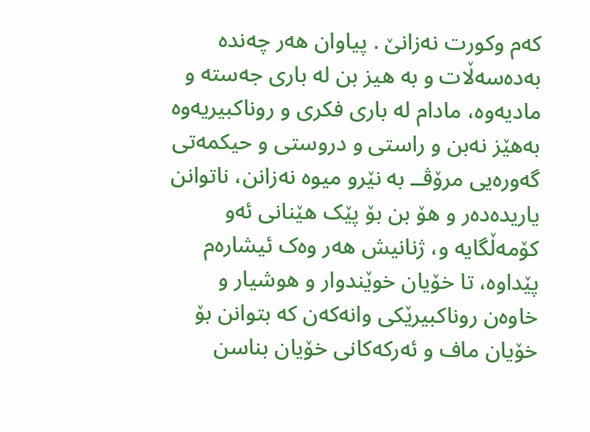که‌‌‌م وکورت نه‌‌‌زانێ . پیاوان هه‌‌‌ر چه‌‌‌نده‌‌‌ به‌‌‌ده‌‌‌سه‌‌‌ڵات و به‌‌‌ هیز بن له‌‌‌ باری جه‌‌‌سته‌‌‌ و مادیه‌‌‌وه‌‌‌، مادام له‌‌‌ باری فکری و روناکبیریه‌‌‌وه‌‌‌ به‌‌‌هێز نه‌‌‌بن و راستی و دروستی و حیکمه‌‌‌تی گه‌‌‌وره‌‌‌یی مرۆڤــ به‌‌‌ نێرو میوه‌‌‌ نه‌‌‌زانن، ناتوانن یاریده‌‌‌ده‌‌‌ر و هۆ بن بۆ پێک هێنانی ئه‌‌‌و کۆمه‌‌‌ڵگایه‌‌‌ و، ژنانیش هه‌‌‌ر وه‌‌‌ک ئیشاره‌‌‌م پێداوه‌‌‌، تا خۆیان خوێندوار و هوشیار و خاوه‌‌‌ن روناکبیرێکی وانه‌‌‌که‌‌‌ن که‌‌‌ بتوانن بۆ خۆیان ماف و ئه‌‌‌رکه‌‌‌کانی خۆیان بناسن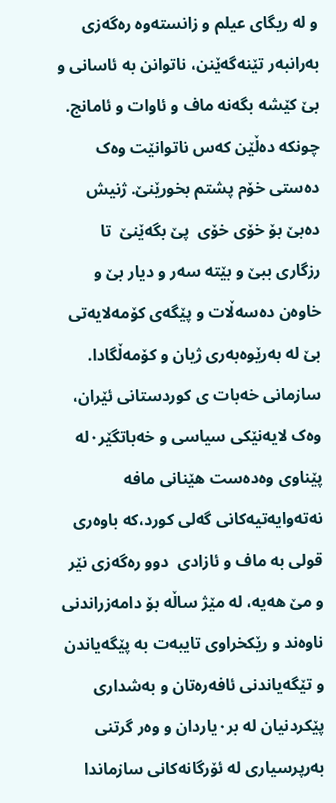و له‌‌‌ ریگای عیلم و زانسته‌‌‌وه‌‌‌ ره‌‌‌گه‌‌‌زی به‌‌‌رانبه‌‌‌ر تێنه‌‌‌گه‌‌‌ێنن، ناتوانن به‌‌‌ ئاسانی و بێ کێشه‌‌‌ بگه‌‌‌نه‌‌‌ ماف و ئاوات و ئامانج. چونکه‌‌‌ ده‌‌‌ڵێن که‌‌‌س ناتوانێت وه‌‌‌ک ده‌‌‌ستی خۆم پشتم بخورێنێ. ژنیش ده‌‌‌بێ بۆ خۆی خۆی  پێ بگه‌‌‌ێنێ  تا رزگاری ببێ و بێته‌‌‌ سه‌‌‌ر و دیار بێ و خاوه‌‌‌ن ده‌‌‌سه‌‌‌ڵات و پێگه‌‌‌ی کۆمه‌‌‌لایه‌‌‌تی بێ له‌‌‌ به‌‌‌رێوه‌‌‌به‌‌‌ری ژیان و کۆمه‌‌‌ڵگادا.    سازمانی خه‌‌‌بات ی کوردستانی ئێران، وه‌‌‌ک لایه‌‌‌نێکی سیاسی و خه‌‌‌باتگێر٠له‌‌‌ پێناوی وه‌‌‌ده‌‌‌ست هێنانی مافه‌‌‌ نه‌‌‌ته‌‌‌وایه‌‌‌تیه‌‌‌کانی گه‌‌‌لی کورد،که‌‌‌ باوه‌‌‌ری قولی به‌‌‌ ماف و ئازادی  دوو ره‌‌‌گه‌‌‌زی نێر و مێ هه‌‌‌یه‌‌‌، له‌‌‌ مێژ ساڵه‌‌‌ بۆ دامه‌‌‌زراندنی ناوه‌‌‌ند و رێکخراوی تایبه‌‌‌ت به‌‌‌ پێگه‌‌‌یاندن و تێگه‌‌‌یاندنی ئافه‌‌‌ره‌‌‌تان و به‌‌‌شداری پێکردنیان له‌‌‌ بر٠یاردان و وه‌‌‌ر گرتنی به‌‌‌رپرسیاری له‌‌‌ ئۆرگانه‌‌‌کانی سازماندا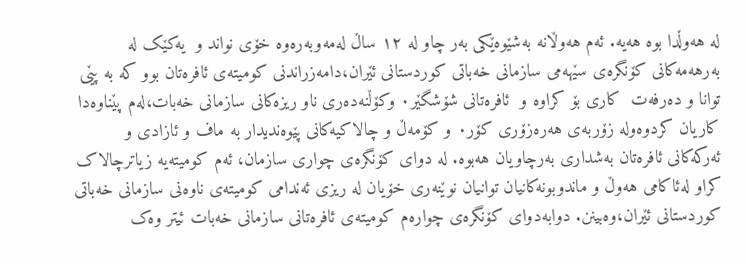له‌‌‌ هه‌‌‌وڵدا بوه‌‌‌ هه‌‌‌یه‌‌‌. ئه‌‌‌م هه‌‌‌وڵانه‌‌‌ به‌‌‌شێوه‌‌‌ێکی به‌‌‌ر چاو له‌‌‌ ١٢ ساڵ له‌‌‌مه‌‌‌وبه‌‌‌ره‌‌‌وه‌‌‌ خۆی نواند و  یه‌‌‌کێک له‌‌‌ به‌‌‌رهه‌‌‌مه‌‌‌کانی کۆنگره‌‌‌ی سێهه‌‌‌می سازمانی خه‌‌‌باتی کوردستانی ئێران،دامه‌‌‌زراندنی کومیته‌‌‌ی ئافره‌‌‌تان بوو که‌‌‌ به‌‌‌ پێی توانا و ده‌‌‌رفه‌‌‌ت  کاری بۆ کراوه‌‌‌ و  ئافره‌‌‌تانی شۆشگێر٠ وکۆڵنه‌‌‌ده‌‌‌ری ناو ریزه‌‌‌کانی سازمانی خه‌‌‌بات،له‌‌‌م پێناوه‌‌‌دا کاریان کردوه‌‌‌وله‌‌‌ زۆربه‌‌‌ی هه‌‌‌ره‌‌‌زۆری کۆر٠ و کۆمه‌‌‌ڵ و چالاکیه‌‌‌کانی پێوه‌‌‌ندیدار به‌‌‌ ماف و ئازادی و ئه‌‌‌رکه‌‌‌کانی ئافره‌‌‌تان به‌‌‌شداری به‌‌‌رچاویان هه‌‌‌بوه‌‌‌. له‌‌‌ دوای کۆنگره‌‌‌ی چواری سازمان، ئه‌‌‌م کومیته‌‌‌یه‌‌‌ زیاترچالاک کراو له‌‌‌ئاکامی هه‌‌‌وڵ و ماندوبونه‌‌‌کانیان توانیان نوێنه‌‌‌ری خۆیان له‌‌‌ ریزی ئه‌‌‌ندامی کومیته‌‌‌ی ناوه‌‌‌نی سازمانی خه‌‌‌باتی کوردستانی ئێران،وه‌‌‌بینن. دوابه‌‌‌دوای کۆنگره‌‌‌ی چواره‌‌‌م کومیته‌‌‌ی ئافره‌‌‌تانی سازمانی خه‌‌‌بات ئیتر وه‌‌‌ک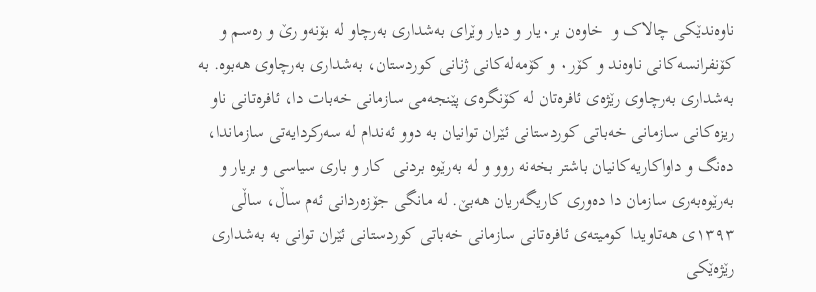ناوه‌‌‌ندێکی چالاک و  خاوه‌‌‌ن بر٠یار و دیار وێرای به‌‌‌شداری به‌‌‌رچاو له‌‌‌ بۆنه‌‌‌و رێ و ره‌‌‌سم و کۆنفرانسه‌‌‌کانی ناوه‌‌‌ند و کۆر٠ و کۆمه‌‌‌له‌‌‌کانی ژنانی کوردستان، به‌‌‌شداری به‌‌‌رچاوی هه‌‌‌بوه‌‌‌. به‌‌‌ به‌‌‌شداری به‌‌‌رچاوی رێژه‌‌‌ی ئافره‌‌‌تان له‌‌‌ کۆنگره‌‌‌ی پێنجه‌‌‌می سازمانی خه‌‌‌بات دا، ئافره‌‌‌تانی ناو ریزه‌‌‌کانی سازمانی خه‌‌‌باتی کوردستانی ئێران توانیان به‌‌‌ دوو ئه‌‌‌ندام له‌‌‌ سه‌‌‌رکردایه‌‌‌تی سازماندا، ده‌‌‌نگ و داواکاریه‌‌‌کانیان باشتر بخه‌‌‌نه‌‌‌ روو و له‌‌‌ به‌‌‌رێوه‌‌‌ بردنی  کار و باری سیاسی و بریار و به‌‌‌رێوه‌‌‌به‌‌‌ری سازمان دا ده‌‌‌وری کاریگه‌‌‌ریان هه‌‌‌بێ. له‌‌‌ مانگی جۆزه‌‌‌ردانی ئه‌‌‌م ساڵ، ساڵی ١٣٩٣ی هه‌‌‌تاویدا کومیته‌‌‌ی ئافره‌‌‌تانی سازمانی خه‌‌‌باتی کوردستانی ئێران توانی به‌‌‌ به‌‌‌شداری رێژه‌‌‌ێکی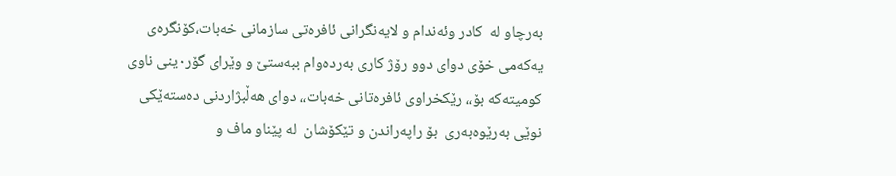به‌‌‌رچاو له‌‌‌  کادر وئه‌‌‌ندام و لایه‌‌‌نگرانی ئافره‌‌‌تی سازمانی خه‌‌‌بات،کۆنگره‌‌‌ی یه‌‌‌که‌‌‌می خۆی دوای دوو رۆژ کاری به‌‌‌رده‌‌‌وام ببه‌‌‌ستێ و وێرای گۆر٠ینی ناوی کومیته‌‌‌که‌‌‌ بۆ،، رێکخراوی ئافره‌‌‌تانی خه‌‌‌بات،، دوای هه‌‌‌ڵبژاردنی ده‌‌‌سته‌‌‌ێکی نوێی به‌‌‌رێوه‌‌‌به‌‌‌ری  بۆ راپه‌‌‌راندن و تێکۆشان  له‌‌‌ پێناو ماف و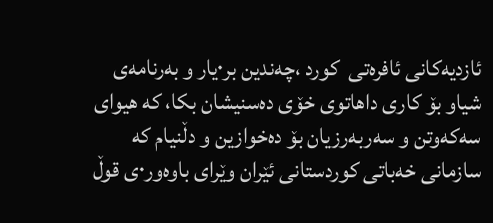ئازدیه‌‌‌کانی ئافره‌‌‌تی  کورد ،چه‌‌‌ندین بر٠یار و به‌‌‌رنامه‌‌‌ی شیاو بۆ کاری داهاتوی خۆی ده‌‌‌سنیشان بکا، که‌‌‌ هیوای سه‌‌‌که‌‌‌وتن و سه‌‌‌ربه‌‌‌رزیان بۆ ده‌‌‌خوازین و دڵنیام که‌‌‌ سازمانی خه‌‌‌باتی کوردستانی ئێران وێرای باوه‌‌‌ور٠ی قوڵ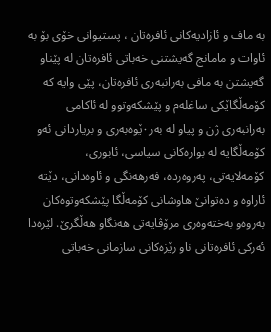به‌‌‌ ماف و ئازادیه‌‌‌کانی ئافره‌‌‌تان ، پستیوانی خۆی بۆ به‌‌‌ ئاوات و مامانج گه‌‌‌یشتنی خه‌‌‌باتی ئافره‌‌‌تان له‌‌‌ پێناو گه‌‌‌یشتن به‌‌‌ مافی به‌‌‌رانبه‌‌‌ری ئافره‌‌‌تان، پێی وایه‌‌‌ که‌‌‌ کۆمه‌‌‌ڵگاێکی ساغله‌‌‌م و پێشکه‌‌‌وتوو له‌‌‌ ئاکامی به‌‌‌رانبه‌‌‌ری ژن و پیاو له‌‌‌ به‌‌‌ر٠ێوه‌‌‌به‌‌‌ری و بریاردانی ئه‌‌‌و کۆمه‌‌‌ڵگایه‌‌‌ له‌‌‌ بواره‌‌‌کانی سیاسی، ئابوری، کۆمه‌‌‌لایه‌‌‌تی، په‌‌‌روه‌‌‌رده‌‌‌، فه‌‌‌رهه‌‌‌نگی و ئاوه‌‌‌دانی، دێته‌‌‌ ئاراوه‌‌‌ و ده‌‌‌توانێ هاوشانی کۆمه‌‌‌ڵگا پێشکه‌‌‌وتوه‌‌‌کان به‌‌‌روه‌‌‌و به‌‌‌خته‌‌‌وه‌‌‌ری مرۆڤایه‌‌‌تی هه‌‌‌نگاو هه‌‌‌ڵگرێ. لێره‌‌‌دا ئه‌‌‌رکی ئافره‌‌‌تانی ناو رێزه‌‌‌کانی سازمانی خه‌‌‌باتی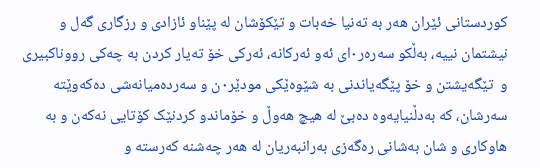کوردستانی ئێران هه‌‌‌ر به‌‌‌ ته‌‌‌نیا خه‌‌‌بات و تێکۆشان له‌‌‌ پێناو ئازادی و رزگاری گه‌‌‌ل و نیشتمان نییه‌‌‌، به‌‌‌ڵکو سه‌‌‌ره‌‌‌ر٠ای ئه‌‌‌و ئه‌‌‌رکانه‌‌‌، ئه‌‌‌رکی خۆ ته‌‌‌یار کردن به‌‌‌ چه‌‌‌کی رووناکبیری و  تێگه‌‌‌یشتن و خۆ پێگه‌‌‌یاندنی به‌‌‌ شێوه‌‌‌ێکی مودێر٠ن و سه‌‌‌رده‌‌‌میانه‌‌‌شی ده‌‌‌که‌‌‌وێته‌‌‌ سه‌‌‌رشان، که‌‌‌ به‌‌‌دڵنیایه‌‌‌وه‌‌‌ ده‌‌‌بێ له‌‌‌ هیچ هه‌‌‌وڵ و خۆماندو کردنێک کۆتایی نه‌‌‌که‌‌‌ن و به‌‌‌ هاوکاری و شان به‌‌‌شانی ره‌‌‌گه‌‌‌زی به‌‌‌رانبه‌‌‌ریان له‌‌‌ هه‌‌‌ر چه‌‌‌شنه‌‌‌ که‌‌‌رسته‌‌‌ و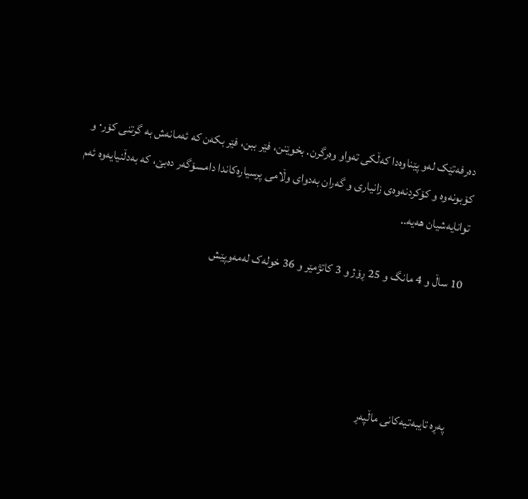ده‌‌‌رفه‌‌‌تێک له‌‌‌و پێناوه‌‌‌دا که‌‌‌ڵکی ته‌‌‌واو وه‌‌‌رگرن. بخوێنن، فێر ببن، فێر بکه‌‌‌ن که‌‌‌ ئه‌‌‌مانه‌‌‌ش به‌‌‌ گرتنی کۆر٠ و کۆبونه‌‌‌وه‌‌‌ و کۆکردنه‌‌‌وه‌‌‌ی زانیاری و گه‌‌‌ران به‌‌‌دوای وڵامی پرسیاره‌‌‌کاندا دامسۆگه‌‌‌ر ده‌‌‌بێ، که‌‌‌ به‌‌‌دڵنیایه‌‌‌وه‌‌‌ ئه‌‌‌م توانایه‌‌‌شیان هه‌‌‌یه‌‌‌..

10 ساڵ و 4 مانگ و 25 ڕۆژ و 3 کاتژمێر و 36 خوله‌ک له‌مه‌وپێش‌




په‌ڕه‌ تایبه‌تیه‌کانی ماڵپه‌ڕ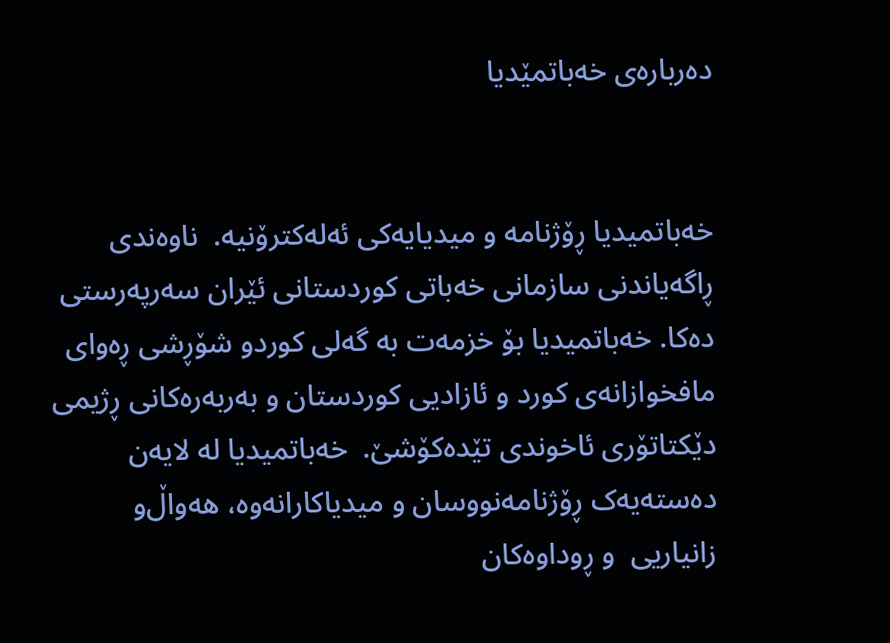ده‌رباره‌ی خه‌باتمێدیا


خه‌باتمیدیا ڕۆژنامه‌ و میدیایه‌کی ئه‌له‌کترۆنیه‌.  ناوه‌ندی ڕاگه‌یاندنی سازمانی خه‌باتی کوردستانی ئێران سەرپەرستی دەکا. خەباتمیدیا بۆ خزمەت بە گەلی کوردو شۆڕشی ڕەوای مافخوازانەی کورد و ئازادیی کوردستان و بەربەرەکانی ڕژیمی دێکتاتۆری ئاخوندی تێدەکۆشێ.  خەباتمیدیا لە لایەن دەستەیەک ڕۆژنامه‌نووسان و میدیاکارانه‌وه‌، هه‌واڵ‌و زانیاریی  و ڕوداوه‌کان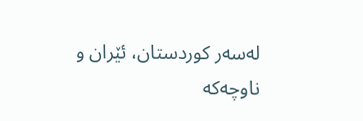له‌سه‌ر کوردستان، ئێران و ناوچه‌که‌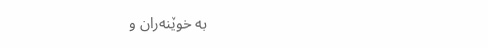به‌ خوێنەران و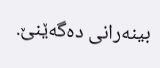بینەرانی دەگەێنێ.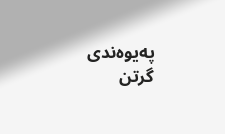په‌یوه‌ندی گرتن